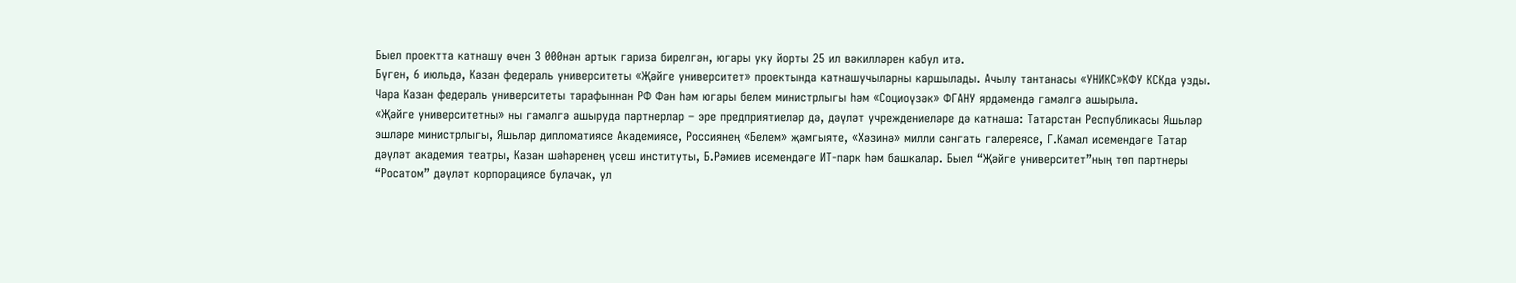Быел проектта катнашу өчен 3 000нән артык гариза бирелгән, югары уку йорты 25 ил вәкилләрен кабул итә.
Бүген, 6 июльдә, Казан федераль университеты «Җәйге университет» проектында катнашучыларны каршылады. Ачылу тантанасы «УНИКС»КФУ КСКда узды.
Чара Казан федераль университеты тарафыннан РФ Фән һәм югары белем министрлыгы һәм «Социоүзәк» ФГАНУ ярдәмендә гамәлгә ашырыла.
«Җәйге университетны» ны гамәлгә ашыруда партнерлар – эре предприятиеләр дә, дәүләт учреждениеләре дә катнаша: Татарстан Республикасы Яшьләр эшләре министрлыгы, Яшьләр дипломатиясе Академиясе, Россиянең «Белем» җәмгыяте, «Хәзинә» милли сәнгать галереясе, Г.Камал исемендәге Татар дәүләт академия театры, Казан шәһәренең үсеш институты, Б.Рәмиев исемендәге ИТ-парк һәм башкалар. Быел “Җәйге университет”ның төп партнеры “Росатом” дәүләт корпорациясе булачак, ул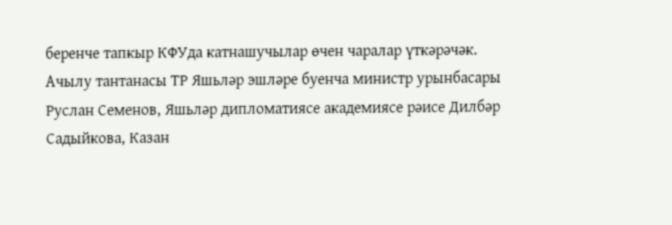беренче тапкыр КФУда катнашучылар өчен чаралар үткәрәчәк.
Ачылу тантанасы ТР Яшьләр эшләре буенча министр урынбасары Руслан Семенов, Яшьләр дипломатиясе академиясе рәисе Дилбәр Садыйкова, Казан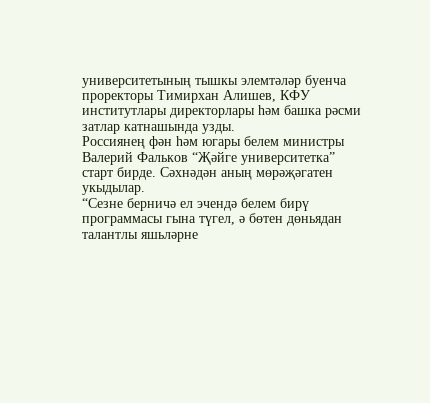университетының тышкы элемтәләр буенча проректоры Тимирхан Алишев, КФУ институтлары директорлары һәм башка рәсми затлар катнашында узды.
Россиянең фән һәм югары белем министры Валерий Фальков “Җәйге университетка” старт бирде. Сәхнәдән аның мөрәҗәгатен укыдылар.
“Сезне берничә ел эчендә белем бирү программасы гына түгел, ә бөтен дөньядан талантлы яшьләрне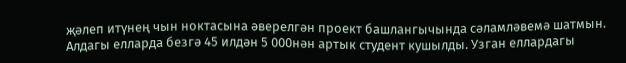җәлеп итүнең чын ноктасына әверелгән проект башлангычында сәламләвемә шатмын. Алдагы елларда безгә 45 илдән 5 000нән артык студент кушылды. Узган еллардагы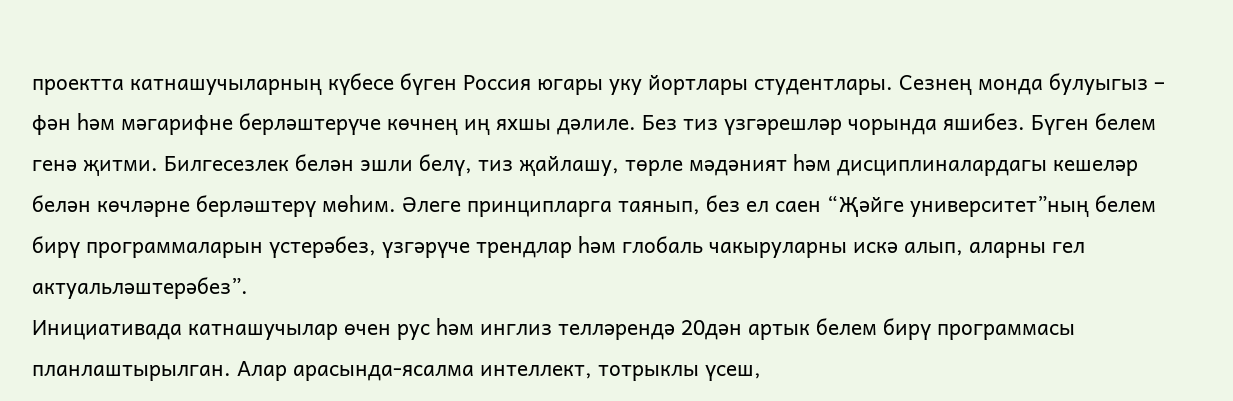проектта катнашучыларның күбесе бүген Россия югары уку йортлары студентлары. Сезнең монда булуыгыз – фән һәм мәгарифне берләштерүче көчнең иң яхшы дәлиле. Без тиз үзгәрешләр чорында яшибез. Бүген белем генә җитми. Билгесезлек белән эшли белү, тиз җайлашу, төрле мәдәният һәм дисциплиналардагы кешеләр белән көчләрне берләштерү мөһим. Әлеге принципларга таянып, без ел саен “Җәйге университет”ның белем бирү программаларын үстерәбез, үзгәрүче трендлар һәм глобаль чакыруларны искә алып, аларны гел актуальләштерәбез”.
Инициативада катнашучылар өчен рус һәм инглиз телләрендә 20дән артык белем бирү программасы планлаштырылган. Алар арасында-ясалма интеллект, тотрыклы үсеш,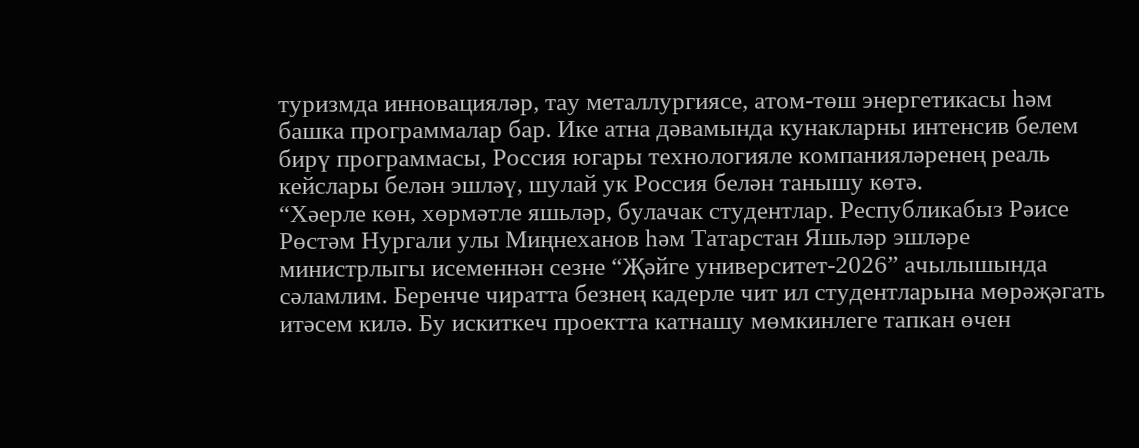туризмда инновацияләр, тау металлургиясе, атом-төш энергетикасы һәм башка программалар бар. Ике атна дәвамында кунакларны интенсив белем бирү программасы, Россия югары технологияле компанияләренең реаль кейслары белән эшләү, шулай ук Россия белән танышу көтә.
“Хәерле көн, хөрмәтле яшьләр, булачак студентлар. Республикабыз Рәисе Рөстәм Нургали улы Миңнеханов һәм Татарстан Яшьләр эшләре министрлыгы исеменнән сезне “Җәйге университет-2026” ачылышында сәламлим. Беренче чиратта безнең кадерле чит ил студентларына мөрәҗәгать итәсем килә. Бу искиткеч проектта катнашу мөмкинлеге тапкан өчен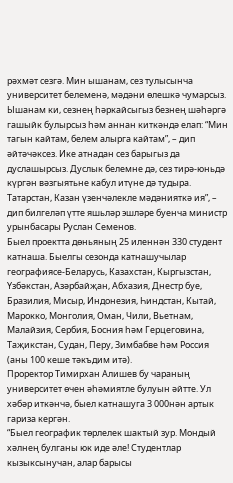рәхмәт сезгә. Мин ышанам, сез тулысынча университет белеменә, мәдәни өлешкә чумарсыз. Ышанам ки, сезнең һәркайсыгыз безнең шәһәргә гашыйк булырсыз һәм аннан киткәндә елап: “Мин тагын кайтам, белем алырга кайтам”, – дип әйтәчәксез. Ике атнадан сез барыгыз да дуслашырсыз. Дуслык белемне дә, сез тирә-юньдә күргән вәзгыятьне кабул итүне дә тудыра. Татарстан, Казан үзенчәлекле мәдәнияткә ия”, – дип билгеләп үтте яшьләр эшләре буенча министр урынбасары Руслан Семенов.
Быел проектта дөньяның 25 иленнән 330 студент катнаша. Быелгы сезонда катнашучылар географиясе-Беларусь, Казахстан, Кыргызстан, Үзбәкстан, Азәрбайҗан, Абхазия, Днестр буе, Бразилия, Мисыр, Индонезия, Һиндстан, Кытай, Марокко, Монголия, Оман, Чили, Вьетнам, Малайзия, Сербия, Босния һәм Герцеговина, Таҗикстан, Судан, Перу, Зимбабве һәм Россия (аны 100 кеше тәкъдим итә).
Проректор Тимирхан Алишев бу чараның университет өчен әһәмиятле булуын әйтте. Ул хәбәр иткәнчә, быел катнашуга 3 000нән артык гариза кергән.
“Быел географик төрлелек шактый зур. Мондый хәлнең булганы юк иде әле! Студентлар кызыксынучан, алар барысы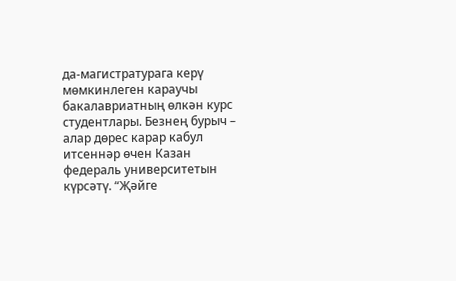да-магистратурага керү мөмкинлеген караучы бакалавриатның өлкән курс студентлары. Безнең бурыч – алар дөрес карар кабул итсеннәр өчен Казан федераль университетын күрсәтү. “Җәйге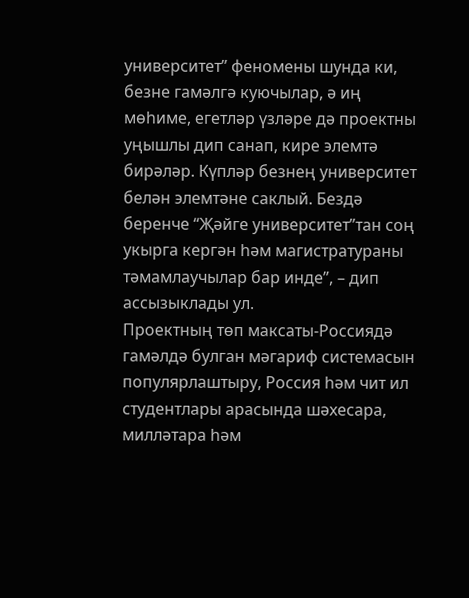университет” феномены шунда ки, безне гамәлгә куючылар, ә иң мөһиме, егетләр үзләре дә проектны уңышлы дип санап, кире элемтә бирәләр. Күпләр безнең университет белән элемтәне саклый. Бездә беренче “Җәйге университет”тан соң укырга кергән һәм магистратураны тәмамлаучылар бар инде”, – дип ассызыклады ул.
Проектның төп максаты-Россиядә гамәлдә булган мәгариф системасын популярлаштыру, Россия һәм чит ил студентлары арасында шәхесара, милләтара һәм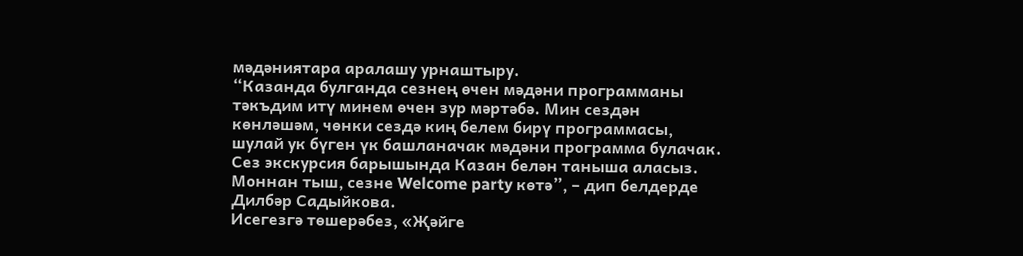мәдәниятара аралашу урнаштыру.
“Казанда булганда сезнең өчен мәдәни программаны тәкъдим итү минем өчен зур мәртәбә. Мин сездән көнләшәм, чөнки сездә киң белем бирү программасы, шулай ук бүген үк башланачак мәдәни программа булачак. Сез экскурсия барышында Казан белән таныша аласыз. Моннан тыш, сезне Welcome party көтә”, – дип белдерде Дилбәр Садыйкова.
Исегезгә төшерәбез, «Җәйге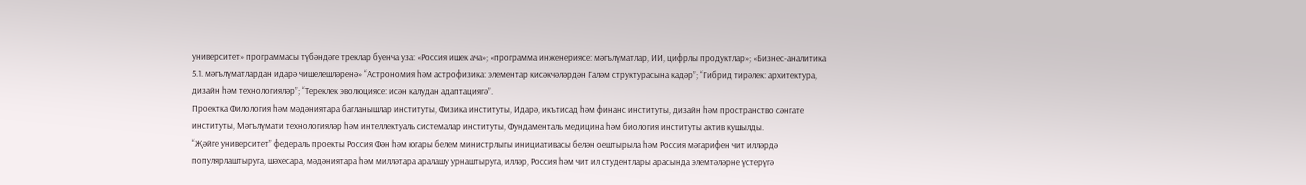университет» программасы түбәндәге треклар буенча уза: «Россия ишек ача»; «программа инженериясе: мәгълүматлар, ИИ, цифрлы продуктлар»; «Бизнес-аналитика 5.1. мәгълүматлардан идарә чишелешләренә» “Астрономия һәм астрофизика: элементар кисәкчәләрдән Галәм структурасына кадәр”; “Гибрид тирәлек: архитектура, дизайн һәм технологияләр”; “Тереклек эволюциясе: исән калудан адаптациягә”.
Проектка Филология һәм мәдәниятара багланышлар институты, Физика институты, Идарә, икътисад һәм финанс институты, дизайн һәм пространство сәнгате институты, Мәгълүмати технологияләр һәм интеллектуаль системалар институты, Фундаменталь медицина һәм биология институты актив кушылды.
“Җәйге университет” федераль проекты Россия Фән һәм югары белем министрлыгы инициативасы белән оештырыла һәм Россия мәгарифен чит илләрдә популярлаштыруга, шәхесара, мәдәниятара һәм милләтара аралашу урнаштыруга, илләр, Россия һәм чит ил студентлары арасында элемтәләрне үстерүгә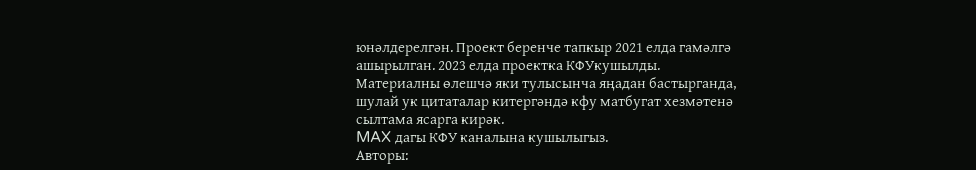юнәлдерелгән. Проект беренче тапкыр 2021 елда гамәлгә ашырылган. 2023 елда проектка КФУкушылды.
Материалны өлешчә яки тулысынча яңадан бастырганда, шулай ук цитаталар китергәндә кфу матбугат хезмәтенә сылтама ясарга кирәк.
MAX дагы КФУ каналына кушылыгыз.
Авторы: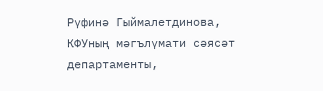Рүфинә Гыймалетдинова, КФУның мәгълүмати сәясәт департаменты,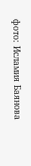фото: Исламия Баянова